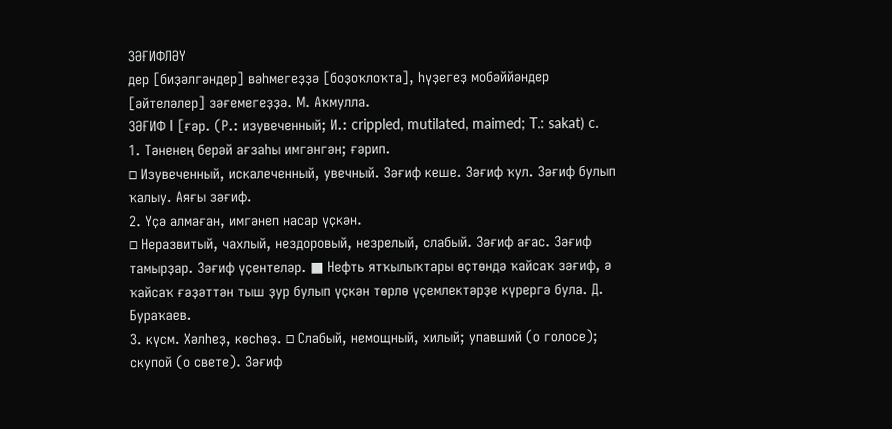ЗӘҒИФЛӘҮ
дер [биҙәлгәндер] вәһмегеҙҙә [боҙоҡлоҡта], һүҙегеҙ мобәййәндер [әйтеләлер] зәғемегеҙҙә. М. Аҡмулла.
ЗӘҒИФ I [ғәр. (Р.: изувеченный; И.: crippled, mutilated, maimed; T.: sakat) c.
1. Тәненең берәй ағзаһы имгәнгән; ғәрип.
□ Изувеченный, искалеченный, увечный. Зәғиф кеше. Зәғиф ҡул. Зәғиф булып ҡалыу. Аяғы зәғиф.
2. Үҫә алмаған, имгәнеп насар үҫкән.
□ Неразвитый, чахлый, нездоровый, незрелый, слабый. Зәғиф ағас. Зәғиф тамырҙар. Зәғиф үҫентеләр. ■ Нефть ятҡылыҡтары өҫтөндә ҡайсаҡ зәғиф, ә ҡайсаҡ ғәҙәттән тыш ҙур булып үҫкән төрлө үҫемлектәрҙе күрергә була. Д. Бураҡаев.
3. күсм. Хәлһеҙ, көсһөҙ. □ Слабый, немощный, хилый; упавший (о голосе); скупой (о свете). Зәғиф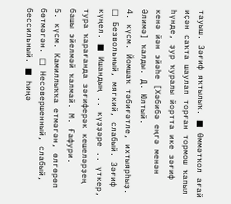тауыш. Зәғиф яҡтылыҡ. ■ Өммәтҡол ағай иҫән саҡта шаулап торған тормош ҡапыл һүнде, ҙур ҡуралы йортта ике зәғиф кенә йән эйәһе [Хәбибә еңгә менән Әлимә] ҡалды. Д. Юлтый.
4. күсм. Йомшаҡ тәбиғәтле, ихтыярһыҙ.
□ Безвольный, мягкий, слабый. Зәғиф күңел. ■ Ишандың .. күҙҙәре .. үткер, тура ҡарағанда зәғиферәк кешеләрҙең башы эйелмәй ҡалмай. М. Ғафури.
5. күсм. Камиллыҡҡа етмәгән, өлгөрөп бөтмәгән. □ Несовершенный, слабый, бессильный. ■ Һиңә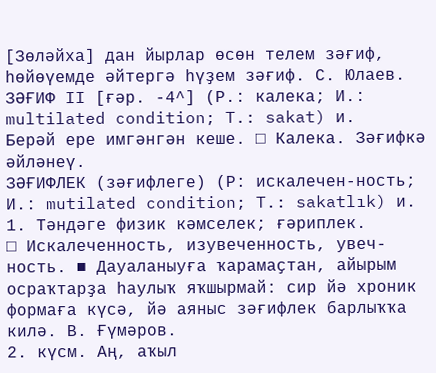[Зөләйха] дан йырлар өсөн телем зәғиф, һөйөүемде әйтергә һүҙем зәғиф. С. Юлаев.
ЗӘҒИФ II [ғәр. -4^] (Р.: калека; И.: multilated condition; T.: sakat) и.
Берәй ере имгәнгән кеше. □ Калека. Зәғифкә әйләнеү.
ЗӘҒИФЛЕК (зәғифлеге) (Р: искалечен-ность; И.: mutilated condition; T.: sakatlık) и.
1. Тәндәге физик кәмселек; ғәриплек.
□ Искалеченность, изувеченность, увеч-ность. ■ Дауаланыуға ҡарамаҫтан, айырым осраҡтарҙа һаулыҡ яҡшырмай: сир йә хроник формаға күсә, йә аяныс зәғифлек барлыҡҡа килә. В. Ғүмәров.
2. күсм. Аң, аҡыл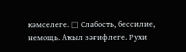кәмселеге. □ Слабость, бессилие, немощь. Аҡыл зәғифлеге. Рухи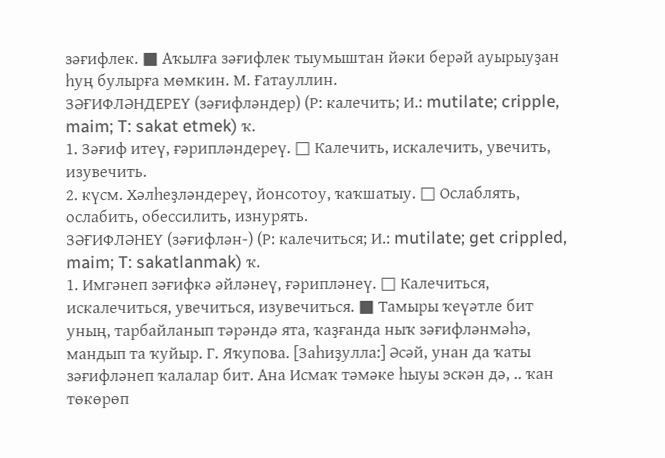зәғифлек. ■ Аҡылға зәғифлек тыумыштан йәки берәй ауырыуҙан һуң булырға мөмкин. М. Ғатауллин.
ЗӘҒИФЛӘНДЕРЕҮ (зәғифләндер) (Р: калечить; И.: mutilate; cripple, maim; T: sakat etmek) ҡ.
1. Зәғиф итеү, ғәрипләндереү. □ Калечить, искалечить, увечить, изувечить.
2. күсм. Хәлһеҙләндереү, йонсотоу, ҡаҡшатыу. □ Ослаблять, ослабить, обессилить, изнурять.
ЗӘҒИФЛӘНЕҮ (зәғифлән-) (Р: калечиться; И.: mutilate; get crippled, maim; T: sakatlanmak) ҡ.
1. Имгәнеп зәғифкә әйләнеү, ғәрипләнеү. □ Калечиться, искалечиться, увечиться, изувечиться. ■ Тамыры ҡеүәтле бит уның, тарбайланып тәрәндә ята, ҡаҙғанда ныҡ зәғифләнмәһә, мандып та ҡуйыр. Г. Яҡупова. [Заһиҙулла:] Әсәй, унан да ҡаты зәғифләнеп ҡалалар бит. Ана Исмаҡ тәмәке һыуы эскән дә, .. ҡан төкөрөп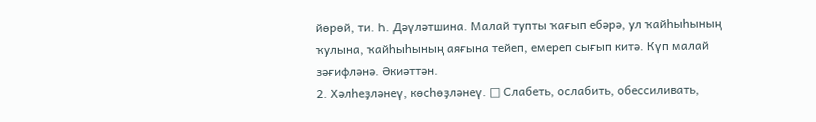йөрөй, ти. Һ. Дәүләтшина. Малай тупты ҡағып ебәрә, ул ҡайһыһының ҡулына, ҡайһыһының аяғына тейеп, емереп сығып китә. Күп малай зәғифләнә. Әкиәттән.
2. Хәлһеҙләнеү, көсһөҙләнеү. □ Слабеть, ослабить, обессиливать,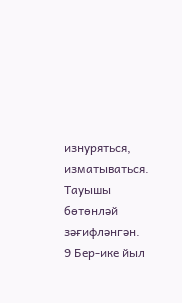изнуряться, изматываться. Тауышы бөтөнләй зәғифләнгән. 9 Бер-ике йыл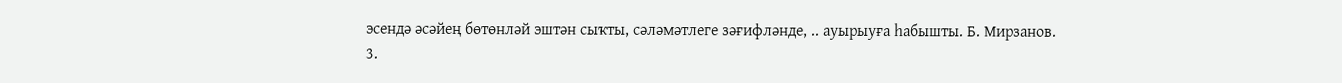эсендә әсәйең бөтөнләй эштән сыҡты, сәләмәтлеге зәғифләнде, .. ауырыуға һабышты. Б. Мирзанов.
3.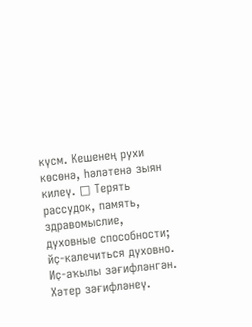күсм. Кешенең рухи көсөнә, һәләтенә зыян килеү. □ Терять рассудок, память, здравомыслие, духовные способности; йҫ-калечиться духовно. Иҫ-аҡылы зәғифләнгән. Хәтер зәғифләнеү.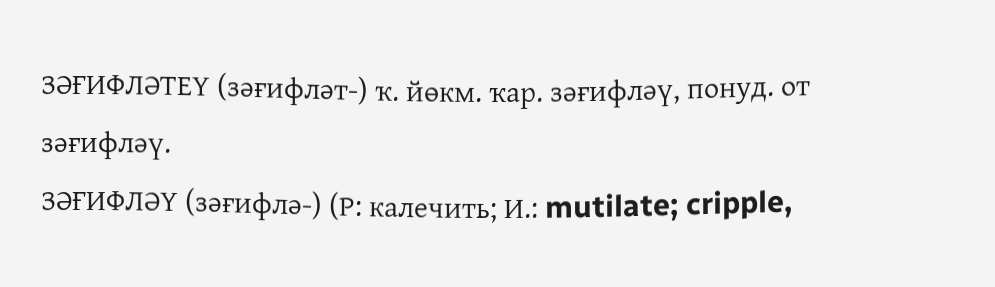ЗӘҒИФЛӘТЕҮ (зәғифләт-) ҡ. йөкм. ҡар. зәғифләү, понуд. от зәғифләү.
ЗӘҒИФЛӘҮ (зәғифлә-) (Р: калечить; И.: mutilate; cripple,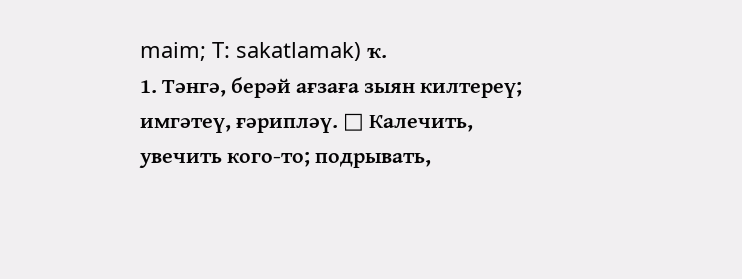maim; T: sakatlamak) ҡ.
1. Тәнгә, берәй ағзаға зыян килтереү; имгәтеү, ғәрипләү. □ Калечить, увечить кого-то; подрывать,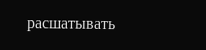расшатывать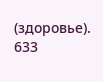(здоровье).
633